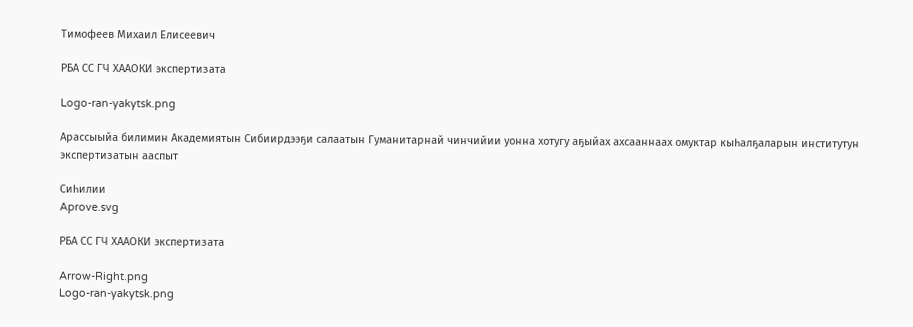Тимофеев Михаил Елисеевич

РБА СС ГЧ ХААОКИ экспертизата

Logo-ran-yakytsk.png

Арассыыйа билимин Академиятын Сибиирдээҕи салаатын Гуманитарнай чинчийии уонна хотугу аҕыйах ахсааннаах омуктар кыһалҕаларын институтун экспертизатын ааспыт

Сиһилии
Aprove.svg

РБА СС ГЧ ХААОКИ экспертизата

Arrow-Right.png
Logo-ran-yakytsk.png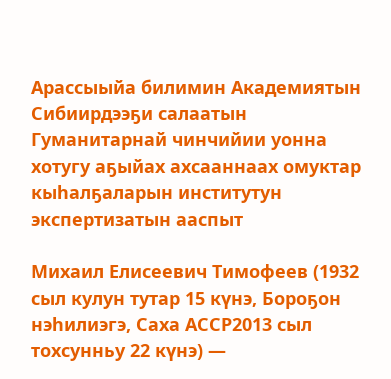Арассыыйа билимин Академиятын Сибиирдээҕи салаатын Гуманитарнай чинчийии уонна хотугу аҕыйах ахсааннаах омуктар кыһалҕаларын институтун экспертизатын ааспыт

Михаил Елисеевич Тимофеев (1932 сыл кулун тутар 15 күнэ, Бороҕон нэһилиэгэ, Саха АССР2013 сыл тохсунньу 22 күнэ) —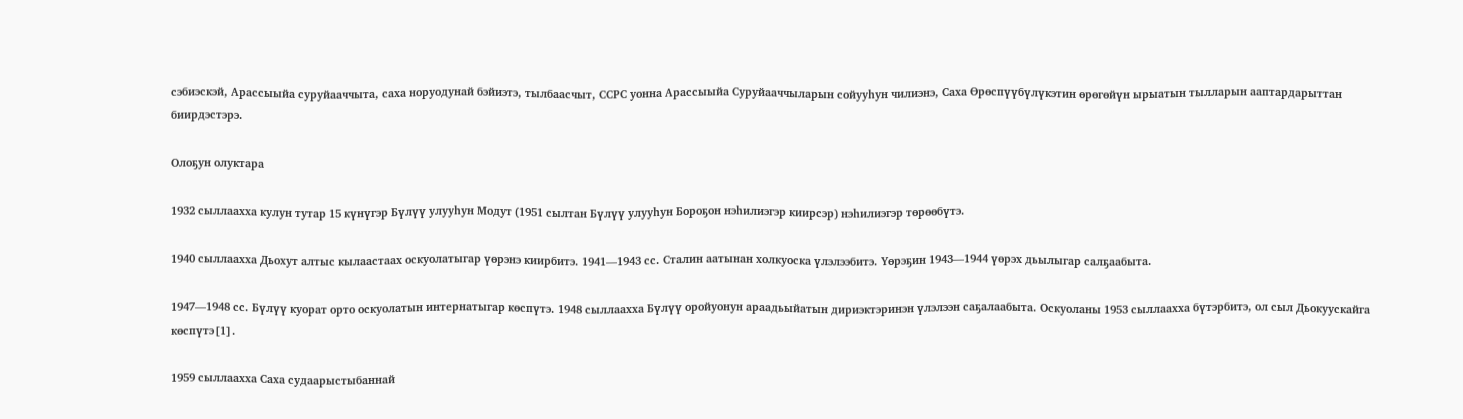сэбиэскэй, Арассыыйа суруйааччыта, саха норуодунай бэйиэтэ, тылбаасчыт, ССРС уонна Арассыыйа Суруйааччыларын сойууһун чилиэнэ, Саха Өрөспүүбүлүкэтин өрөгөйүн ырыатын тылларын ааптардарыттан биирдэстэрэ.

Олоҕун олуктара

1932 сыллаахха кулун тутар 15 күнүгэр Бүлүү улууһун Модут (1951 сылтан Бүлүү улууһун Бороҕон нэһилиэгэр киирсэр) нэһилиэгэр төрөөбүтэ.

1940 сыллаахха Дьохут алтыс кылаастаах оскуолатыгар үөрэнэ киирбитэ. 1941—1943 сс. Сталин аатынан холкуоска үлэлээбитэ. Үөрэҕин 1943—1944 үөрэх дьылыгар салҕаабыта.

1947—1948 сс. Бүлүү куорат орто оскуолатын интернатыгар көспүтэ. 1948 сыллаахха Бүлүү оройуонун араадьыйатын дириэктэринэн үлэлээн саҕалаабыта. Оскуоланы 1953 сыллаахха бүтэрбитэ, ол сыл Дьокуускайга көспүтэ[1].

1959 сыллаахха Саха судаарыстыбаннай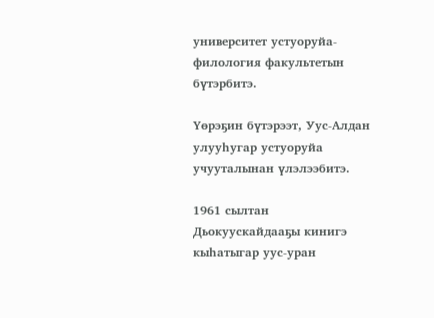университет устуоруйа-филология факультетын бүтэрбитэ.

Үөрэҕин бүтэрээт, Уус-Алдан улууһугар устуоруйа учууталынан үлэлээбитэ.

1961 сылтан Дьокуускайдааҕы кинигэ кыһатыгар уус-уран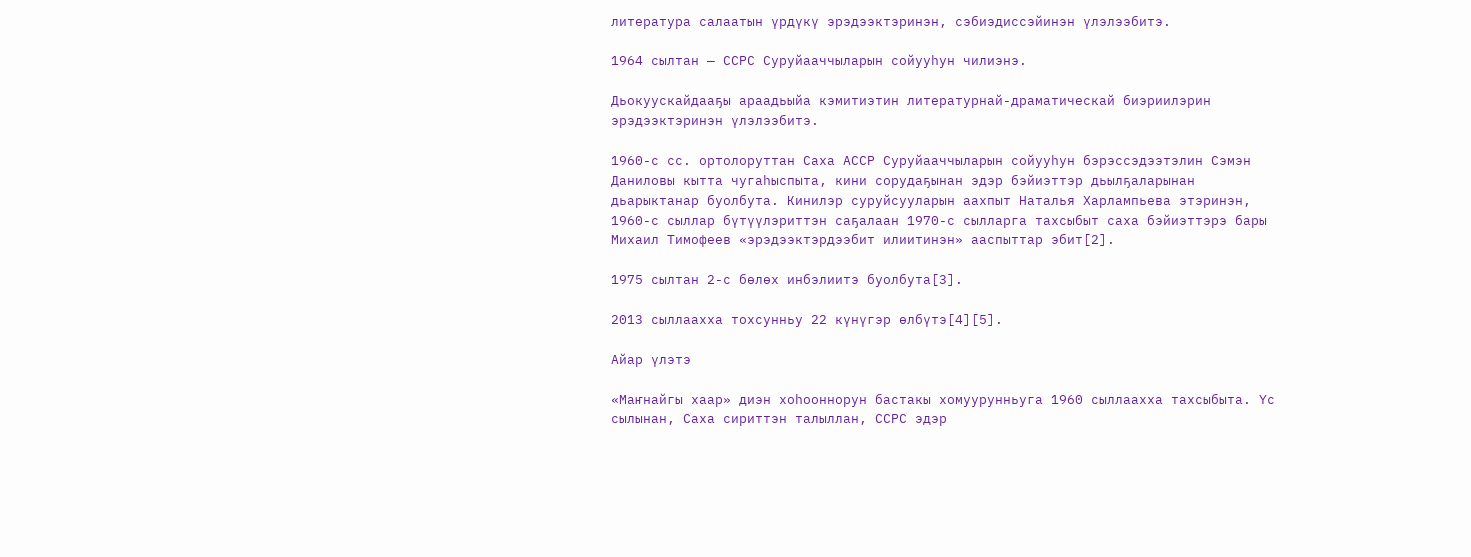литература салаатын үрдүкү эрэдээктэринэн, сэбиэдиссэйинэн үлэлээбитэ.

1964 сылтан — ССРС Суруйааччыларын сойууһун чилиэнэ.

Дьокуускайдааҕы араадьыйа кэмитиэтин литературнай-драматическай биэриилэрин эрэдээктэринэн үлэлээбитэ.

1960-с сс. ортолоруттан Саха АССР Суруйааччыларын сойууһун бэрэссэдээтэлин Сэмэн Даниловы кытта чугаһыспыта, кини сорудаҕынан эдэр бэйиэттэр дьылҕаларынан дьарыктанар буолбута. Кинилэр суруйсууларын аахпыт Наталья Харлампьева этэринэн, 1960-с сыллар бүтүүлэриттэн саҕалаан 1970-с сылларга тахсыбыт саха бэйиэттэрэ бары Михаил Тимофеев «эрэдээктэрдээбит илиитинэн» ааспыттар эбит[2].

1975 сылтан 2-с бөлөх инбэлиитэ буолбута[3].

2013 сыллаахха тохсунньу 22 күнүгэр өлбүтэ[4][5].

Айар үлэтэ

«Маҥнайгы хаар» диэн хоһооннорун бастакы хомуурунньуга 1960 сыллаахха тахсыбыта. Үс сылынан, Саха сириттэн талыллан, ССРС эдэр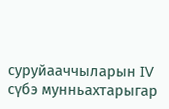суруйааччыларын IV сүбэ мунньахтарыгар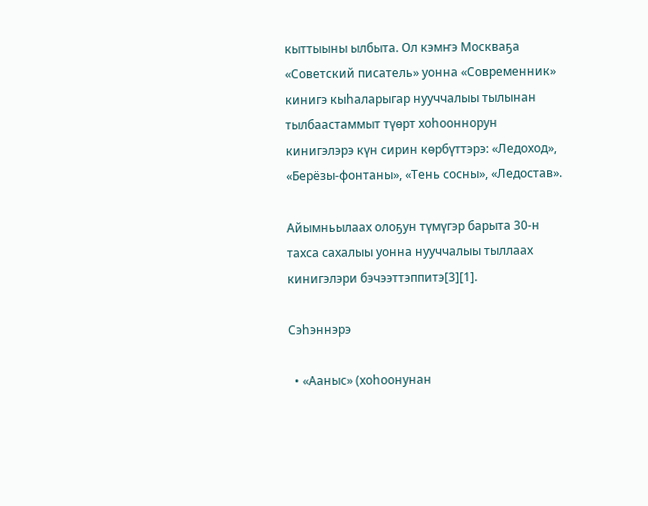кыттыыны ылбыта. Ол кэмҥэ Москваҕа «Советский писатель» уонна «Современник» кинигэ кыһаларыгар нууччалыы тылынан тылбаастаммыт түөрт хоһооннорун кинигэлэрэ күн сирин көрбүттэрэ: «Ледоход», «Берёзы-фонтаны», «Тень сосны», «Ледостав».

Айымньылаах олоҕун түмүгэр барыта 30-н тахса сахалыы уонна нууччалыы тыллаах кинигэлэри бэчээттэппитэ[3][1].

Сэһэннэрэ

  • «Ааныс» (хоһоонунан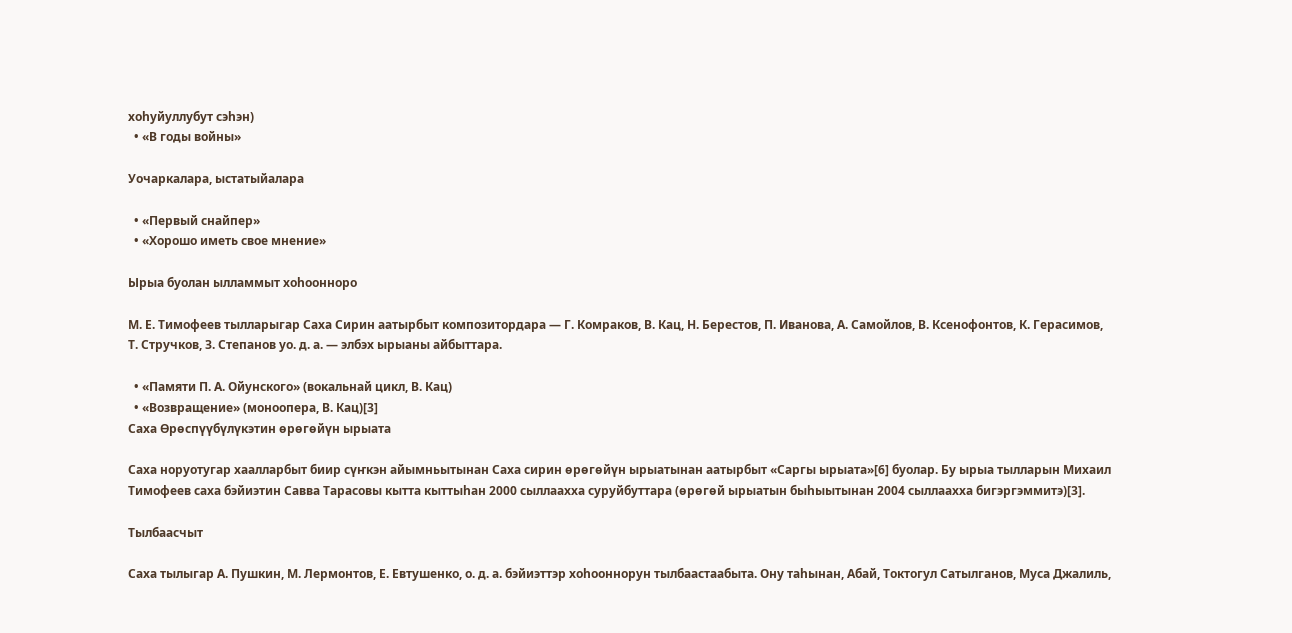хоһуйуллубут сэһэн)
  • «В годы войны»

Уочаркалара, ыстатыйалара

  • «Первый снайпер»
  • «Хорошо иметь свое мнение»

Ырыа буолан ылламмыт хоһоонноро

М. Е. Тимофеев тылларыгар Саха Сирин аатырбыт композитордара — Г. Комраков, В. Кац, Н. Берестов, П. Иванова, А. Самойлов, В. Ксенофонтов, К. Герасимов, Т. Стручков, З. Степанов уо. д. а. — элбэх ырыаны айбыттара.

  • «Памяти П. А. Ойунского» (вокальнай цикл, В. Кац)
  • «Возвращение» (моноопера, В. Кац)[3]
Саха Өрөспүүбүлүкэтин өрөгөйүн ырыата

Саха норуотугар хаалларбыт биир сүҥкэн айымньытынан Саха сирин өрөгөйүн ырыатынан аатырбыт «Саргы ырыата»[6] буолар. Бу ырыа тылларын Михаил Тимофеев саха бэйиэтин Савва Тарасовы кытта кыттыһан 2000 сыллаахха суруйбуттара (өрөгөй ырыатын быһыытынан 2004 сыллаахха бигэргэммитэ)[3].

Тылбаасчыт

Саха тылыгар А. Пушкин, М. Лермонтов, Е. Евтушенко, о. д. а. бэйиэттэр хоһооннорун тылбаастаабыта. Ону таһынан, Абай, Токтогул Сатылганов, Муса Джалиль,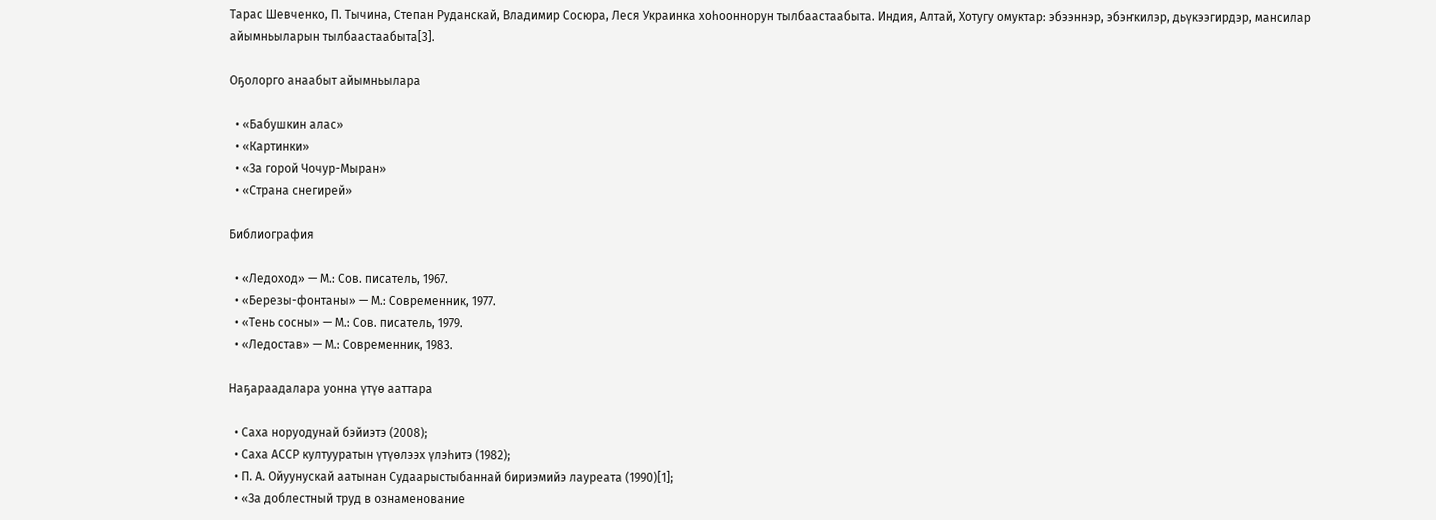Тарас Шевченко, П. Тычина, Степан Руданскай, Владимир Сосюра, Леся Украинка хоһооннорун тылбаастаабыта. Индия, Алтай, Хотугу омуктар: эбээннэр, эбэҥкилэр, дьүкээгирдэр, мансилар айымньыларын тылбаастаабыта[3].

Оҕолорго анаабыт айымньылара

  • «Бабушкин алас»
  • «Картинки»
  • «За горой Чочур-Мыран»
  • «Страна снегирей»

Библиография

  • «Ледоход» — М.: Сов. писатель, 1967.
  • «Березы-фонтаны» — М.: Современник, 1977.
  • «Тень сосны» — М.: Сов. писатель, 1979.
  • «Ледостав» — М.: Современник, 1983.

Наҕараадалара уонна үтүө ааттара

  • Саха норуодунай бэйиэтэ (2008);
  • Саха АССР култууратын үтүөлээх үлэһитэ (1982);
  • П. А. Ойуунускай аатынан Судаарыстыбаннай бириэмийэ лауреата (1990)[1];
  • «За доблестный труд в ознаменование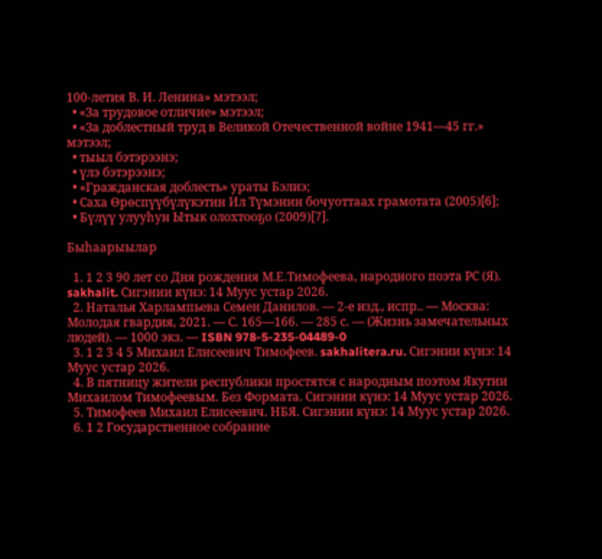100-летия В. И. Ленина» мэтээл;
  • «За трудовое отличие» мэтээл;
  • «За доблестный труд в Великой Отечественной войне 1941—45 гг.» мэтээл;
  • тыыл бэтэрээнэ;
  • үлэ бэтэрээнэ;
  • «Гражданская доблесть» ураты Бэлиэ;
  • Саха Өрөспүүбүлүкэтин Ил Түмэнин бочуоттаах грамотата (2005)[6];
  • Бүлүү улууһун Ытык олохтооҕо (2009)[7].

Быһаарыылар

  1. 1 2 3 90 лет со Дня рождения М.Е.Тимофеева, народного поэта РС (Я). sakhalit. Сигэнии күнэ: 14 Муус устар 2026.
  2. Наталья Харлампьева Семен Данилов. — 2-е изд., испр.. — Москва: Молодая гвардия, 2021. — С. 165—166. — 285 с. — (Жизнь замечательных людей). — 1000 экз. — ISBN 978-5-235-04489-0
  3. 1 2 3 4 5 Михаил Елисеевич Тимофеев. sakhalitera.ru. Сигэнии күнэ: 14 Муус устар 2026.
  4. В пятницу жители республики простятся с народным поэтом Якутии Михаилом Тимофеевым. Без Формата. Сигэнии күнэ: 14 Муус устар 2026.
  5. Тимофеев Михаил Елисеевич. НБЯ. Сигэнии күнэ: 14 Муус устар 2026.
  6. 1 2 Государственное собрание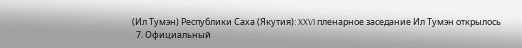(Ил Тумэн) Республики Саха (Якутия): XXVI пленарное заседание Ил Тумэн открылось
  7. Официальный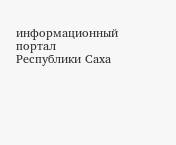информационный портал Республики Саха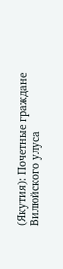(Якутия): Почетные граждане Вилюйского улуса